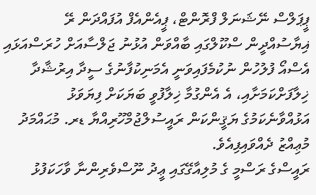ޕީޕަލްސް ނޭޝަނަލް ފްރޮންޓް، ޕީއެންއެފް އުފައްދަން ރޭ ޣިޔާސުއްދީން ސްކޫލްގައި ބާއްވަން އުޅުނު ޖަލްސާއަށް ހުރަސްއަޅައި އެސްއޯ ފުލުހުން ނުކުމެފައިވަނީ އެމަނިކުފާނުގެ ސީދާ އިރުޝާދާ ޚިލާފަށްކަމަށާއި، އެ އެންގުމާ ޚިލާފުވީ ބަޔަކަށް ފިޔަވަޅު އަޅުއްވާނެކަމުގެ ޔަޤީންކަން ރައީސުލްޖުމްހޫރިއްޔާ ޑރ. މުޙައްމަދު މުޢިއްޒު ދެއްވައިފިއެވެ.
ރައީސްގެ ރަސްމީ ގެ މުލިއާގޭގައި ޢީދު ނޫސްވެރިންނާ ވާހަކަފުޅު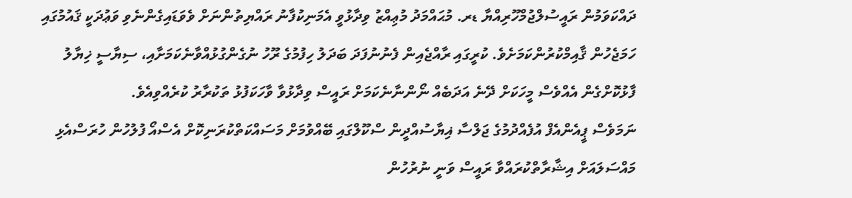ދައްކަވަމުން ރައީސުލްޖުމްހޫރިއްޔާ ޑރ. މުޙައްމަދު މުޢިއްޒު ވިދާޅުވީ އެމަނިކުފާނު ރައްޔިތުންނަށް ވެވަޑައިގެންނެވި ވަޢުދަކީ ޤައުމުގައި ހަމަޖެހުން ޤާއިމްކުރުންކަމަށެވެ. ކުރީގައި ރާއްޖެއިން ފެނުނުފަދަ ބަދަލު ހިފުމުގެ ރޫހު ނުގެންގުޅުއްވާނެކަމަށާއި، ސިޔާސީ ޚިޔާލު ފާޅުކޮށްގެން އެއްވެސް މީހަކަށް ދޭނެ އަދަބެއް ނޯންނާނެކަމަށް ރައީސް ވިދާޅުވާ ވާހަކަފުޅު ތަކުރާރު ކުރެއްވިއެވެ.
ނަމަވެސް ޕީއެންއެފް އުފެއްދުމުގެ ޖަލްސާ ޣިޔާސުއްދީން ސްކޫލްގައި ބޭއްވުމަށް މަސައްކަތްކުރަނިކޮށް އެސްއޯ ފުލުހުން ހުރަސްއެޅި މައްސަލައަށް އިޝާރާތްކުރައްވާ ރައީސް ވަނީ ނުރުހުން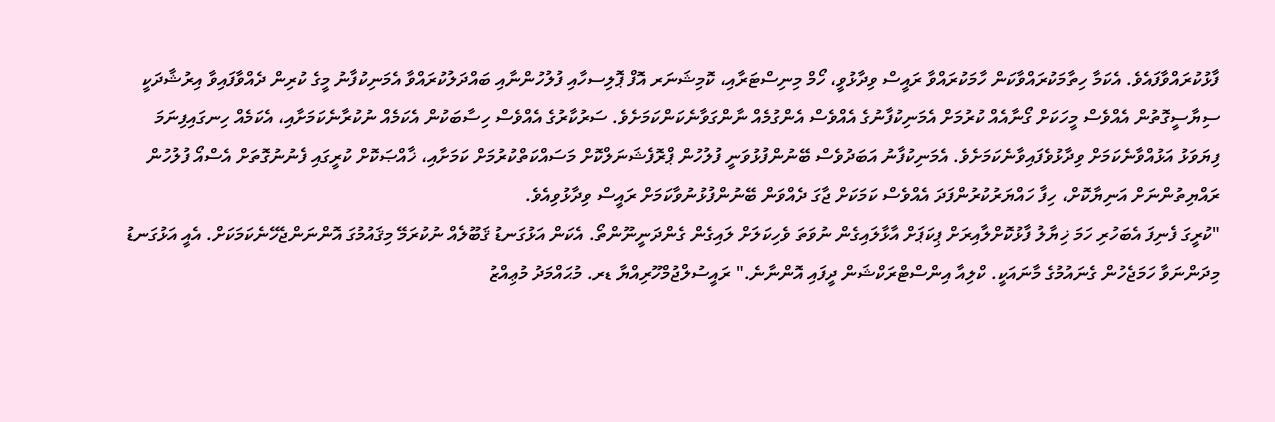ފާޅުކުރައްވާފައެވެ. އެކަމާ ހިތާމަކުރައްވާކަން ހާމަކުރައްވާ ރައީސް ވިދާޅުވީ، ހޯމް މިނިސްޓަރާއި، ކޮމިޝަނަރ އޮފް ޕޮލިސހާއި ފުލުހުންނާއި ބައްދަލުކުރައްވާ އެމަނިކުފާނު މީގެ ކުރިން ދެއްވާފައިވާ އިރުޝާދަކީ ސިޔާސީގޮތުން އެއްވެސް މީހަކަށް ގޯނާއެއް ކުރުމަށް އެމަނިކުފާނުގެ އެއްވެސް އެންގުމެއް ނާންގަވާނެކަންކަމަށެވެ. ސަރުކާރުގެ އެއްވެސް ހިސާބަކުން އެކަމެއް ނުކުރާނެކަމަށާއި، އެކަމެއް ހިނގައިފިނަމަ ފިޔަވަޅު އަޅުއްވާނެކަމަށް ވިދާޅުވެފައިވާނެކަމަށެވެ. އެމަނިކުފާނު އަބަދުވެސް ބޭނުންފުޅުވަނީ ފުލުހުން ޕްރޮފެޝަނަލްކޮށް މަސައްކަތްކުރުމަށް ކަމަށާއި، ޚާއްޞަކޮށް ކުރީގައި ފެނުނުގޮތަށް އެސްއޯ ފުލުހުން ރައްޔިތުންނަށް އަނިޔާކޮށް، ހިފާ ހައްޔަރުކުރުންފަދަ އެއްވެސް ކަމަކަށް ޖާގަ ދެއްވަން ބޭނުންފުޅުނުވާކަމަށް ރައީސް ވިދާޅުވިއެވެ.
"ކުރީގަ ފެނިފަ އެބަހުރި ހަމަ ޚިޔާލު ފާޅުކޮށްލާއިރަށް ޕިކަޕަށް އާޅާލައިގެން ނުވަތަ ވެހިކަލަށް ލައިގެން ގެންދަނީނޫންތޯ. އެކަން އަޅުގަނޑު ޤަބޫލެއް ނުކުރަމޭ މިޤައުމުގަ އޮންނަންޖެހޭނެކަމަކަށް. އެއީ އަޅުގަނޑު މިދަންނަވާ ހަމަޖެހުން ގެނައުމުގެ މާނައަކީ. ކްލިއާ އިންސްޓްރަކްޝަން ދީފައި އޮންނާނެ." ރައީސުލްޖުމްހޫރިއްޔާ ޑރ. މުޙައްމަދު މުޢިއްޒު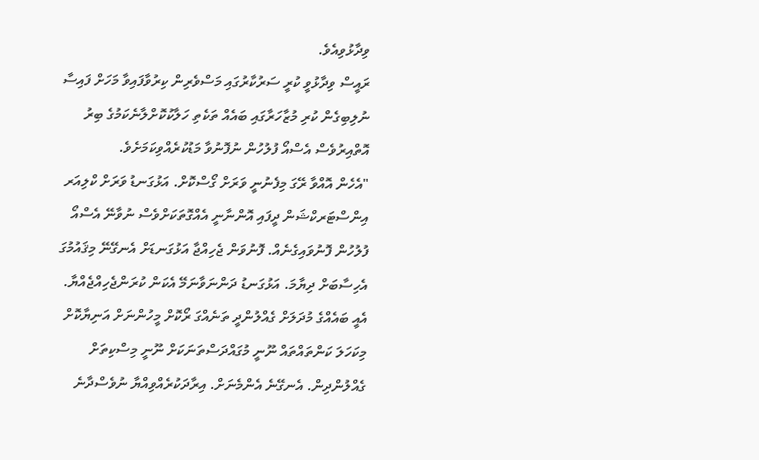ވިދާޅުވިއެވެ.
ރައީސް ވިދާޅުވީ ކުރީ ސަރުކާރުގައި މަސްވެރިން ކިރުވާފައިވާ މަހަށް ފައިސާ ނުލިބިގެން ކުރި މުޒާހަރާގައި ބައެއް ތަކެތި ހަލާކުކޮށްލާނެކަމުގެ ބިރު އޮތްއިރުވެސް އެސްއޯ ފުލުހުން ނުފޮނުވާ މަޑުކުރެއްވިކަމަށެވެ.
"އެހެން އޮއްވާ ރޭގަ މިފެނުނީ ވަރަށް ގޯސްކޮށް. އަޅުގަނޑު ވަރަށް ކްލިއަރ އިންސްޓަރކްޝަން ދީފައި އޮންނާނީ އެއްގޮތަކަށްވެސް ނުވާނޭ އެސްއޯ ފުލުހުން ފޮނުވައިގެނެއް. ފޮނުވަން ޖެހިއްޖާ އަޅުގަނޑަށް އެނގޭނޭ މިޤައުމުގަ އެހިސާބަށް ދިޔާމަ. އަޅުގަނޑު ދަންނަވާނަމޭ އެކަން ކުރަންޖެހިއްޖެއްޔާ. އެއީ ބައެއްގެ މުދަލަށް ގެއްލުންދީ ތަނެއްގަ ރޯކޮށް މީހުންނަށް އަނިޔާކޮށް މިކަހަލަ ކަންތައްތައް ނޫނީ މުގައްދަސްތަނަކަށް ނޫނީ މިސްކިތަށް ގެއްލުންދިން. އެނގޭނެ އެންމެނަށް. އިރާދަކުރެއްވިއްޔާ ނުވެސްދާނެ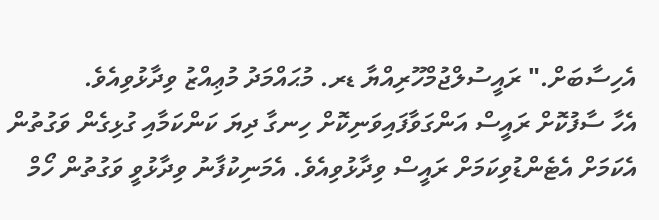އެހިސާބަށް." ރައީސުލްޖުމްހޫރިއްޔާ ޑރ. މުޙައްމަދު މުޢިއްޒު ވިދާޅުވިއެވެ.
އެހާ ސާފުކޮށް ރައީސް އަންގަވާފައިވަނިކޮށް ހިނގާ ދިޔަ ކަންކަމާއި ގުޅިގެން ވަގުތުން އެކަމަށް އެޓެންޑުވިކަމަށް ރައީސް ވިދާޅުވިއެވެ. އެމަނިކުފާނު ވިދާޅުވީ ވަގުތުން ހޯމް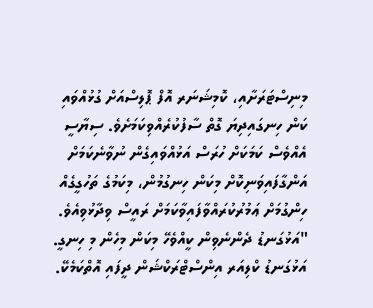މިނިސްޓަރަށާއި، ކޮމިޝަނަރ އޮފް ޕޮލިސްއަށް ގުޅުއްވައި ކަން ހިނގައިދިޔަ ގޮތް ސާފުކުރެއްވިކަމަށެވެ. ސިޔާސީ އެއްވެސް ކަމަކަށް ހުރަސް އަޅުއްވައިގެން ނުވާނެކަމަށް އަންގާފައިވަނިކޮށް މިކަން ހިނގުމުން، މިކަމުގެ ތަހުގީގެއް ހިންގުމަށް ޢަމުރުކުރައްވާފައިވާކަމަށް ރައީސް ވިދާޅުވިއެވެ.
"އަޅުގަނޑު ދެންނެވިން ކީއްވެހޭ މިކަން މިހެން މި ހިނގީ. އަޅުގަނޑު ކްލިއަރ އިންސްޓްރަކްޝަން ދީފައި އޮތްކަމެކޭ.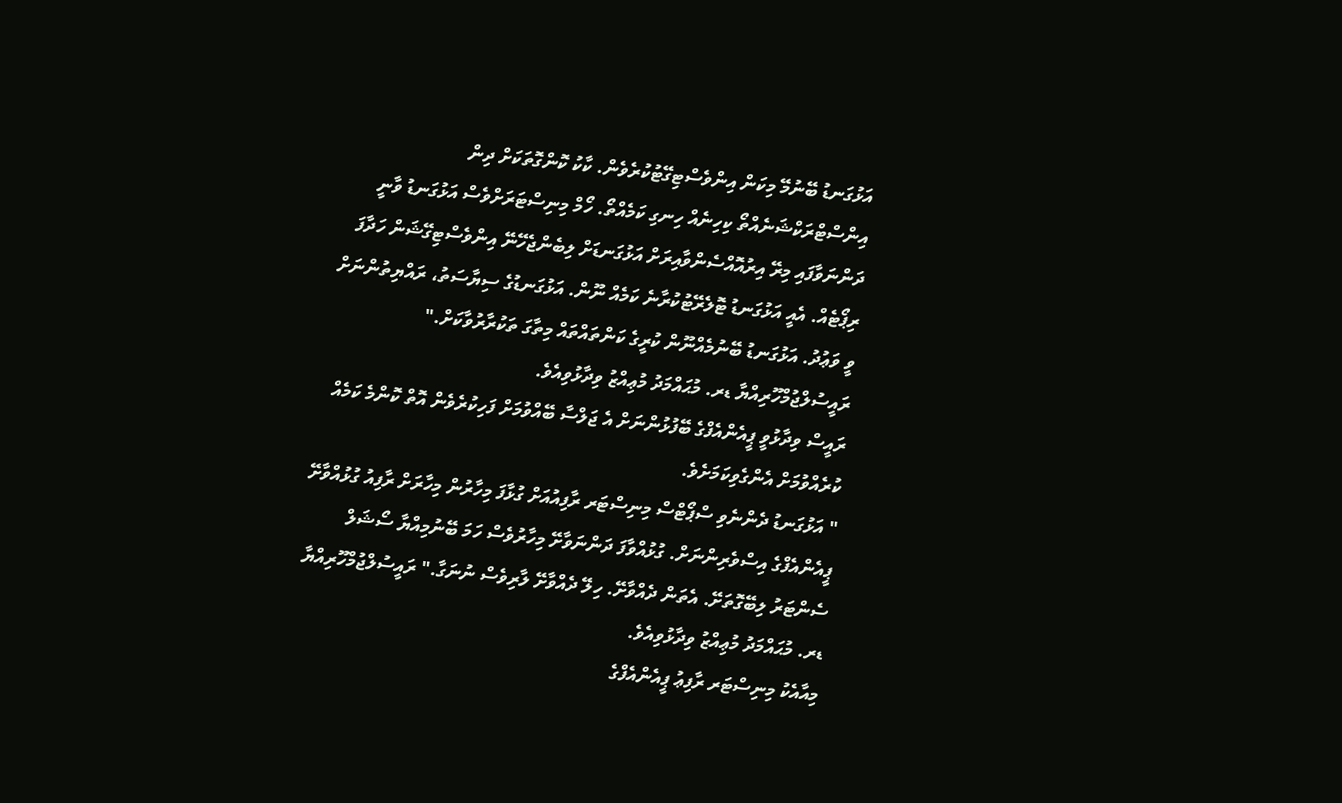އަޅުގަނޑު ބޭނުމޭ މިކަން އިންވެސްޓިގޭޓުކުރެވެން. ކާކު ކޮންގޮތަކަށް ދިން އިންސްޓްރަކްޝަނެއްތޯ ކިހިނެއް ހިނގި ކަމެއްތޯ. ހޯމް މިނިސްޓަރަށްވެސް އަޅުގަނޑު ވާނީ ދަންނަވާފައި މިރޭ އިރުއޮއްސެންވާއިރަށް އަޅުގަނޑަށް ލިބެންޖެހޭނޭ އިންވެސްޓިގޭޝަން ހަދާފަ ރިޕޯޓެއް. އެއީ އަޅުގަނޑު ޓޮލެރޭޓުކުރާނެ ކަމެއް ނޫން. އަޅުގަނޑުގެ ސިޔާސަތު، ރައްޔިތުންނަށް ވީ ވަޢުދު. އަޅުގަނޑު ބޭނުމެއްނޫން ކުރީގެ ކަންތައްތައް މިތާގަ ތަކުރާރުވާކަށް." ރައީސުލްޖުމްހޫރިއްޔާ ޑރ. މުޙައްމަދު މުޢިއްޒު ވިދާޅުވިއެވެ.
ރައީސް ވިދާޅުވީ ޕީއެންއެފްގެ ބޭފުޅުންނަށް އެ ޖަލްސާ ބޭއްވުމަށް ފަހިކުރެވެން އޮތް ކޮންމެ ކަމެއް ކުރެއްވުމަށް އެންގެވިކަމަށެވެ.
" އަޅުގަނޑު ދެންނެވި ސްޕޯޓްސް މިނިސްޓަރ ރާފިއުއަށް ގުޅާފަ މިހާރުން މިހާރަށް ރާފިއު ގުޅުއްވާށޭ ޕީއެންއެފްގެ އިސްވެރިންނަށް. ގުޅުއްވާފަ ދަންނަވާށޭ މިހާރުވެސް ހަމަ ބޭނުމިއްޔާ ސޯޝަލް ސެންޓަރު ލިބޭގޮތަށޭ. އެތަން ދެއްވާށޭ. ހިލޭ ދެއްވާށޭ ލާރިވެސް ނުނަގާ." ރައީސުލްޖުމްހޫރިއްޔާ ޑރ. މުޙައްމަދު މުޢިއްޒު ވިދާޅުވިއެވެ.
މިއާއެކު މިނިސްޓަރ ރާފިޢު ޕީއެންއެފްގެ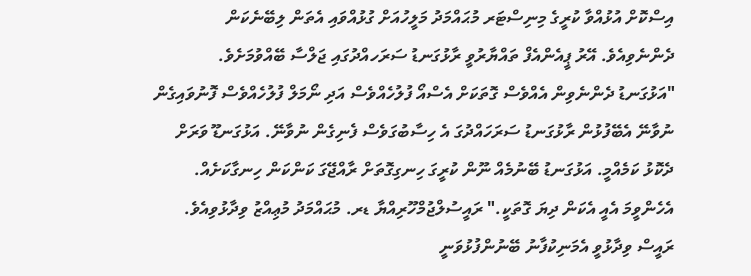އިސްކޮށް އުޅުއްވާ ކުރީގެ މިނިސްޓަރ މުޙައްމަދު މަލީހުއަށް ގުޅުއްވައި އެތަން ލިބޭނެކަން ދެންނެވިއެވެ. އޭރު ޕީއެންއެފް ތައްޔާރުވީ ރާޅުގަނޑު ސަރަހއްދުގައި ޖަލްސާ ބޭއްވުމަށެވެ.
"އަޅުގަނޑު ދެންނެވިން އެއްވެސް ގޮތަކަށް އެސްއޯ ފުލުހެއްވެސް އަދި ނޯމަލް ފުލުހެއްވެސް ފޮނުވައިގެން ނުވާނޭ އެބޭފުޅުން ރާޅުގަނޑު ސަރަހައްދުގަ އެ ހިސާބުގަވެސް ފެނިގެން ނުވާނޭ. އަޅުގަނޑޫ ވަރަށް ދެކޮޅު ކަމެއްމީ. އަޅުގަނޑު ބޭނުމެއް ނޫން ކުރީގަ ހިނގިގޮތަށް ރާއްޖޭގަ ކަންކަން ހިނގާކަށެއް. އެހެންވީމަ އެއީ އެކަން ދިޔަ ގޮތަކީ." ރައީސުލްޖުމްހޫރިއްޔާ ޑރ. މުޙައްމަދު މުޢިއްޒު ވިދާޅުވިއެވެ.
ރައީސް ވިދާޅުވީ އެމަނިކުފާނު ބޭނުންފުޅުވަނީ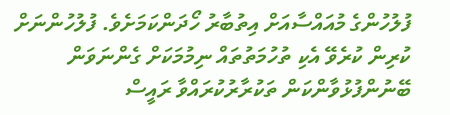ފުލުހުންގެ މުއައްސާއަށް އިތުބާރު ހޯދަންކަމަށެވެ. ފުލުހުންނަށް ކުރިން ކުރެވޭ އެކި ތުހުމަތުތައް ނިމުމަކަށް ގެންނަވަން ބޭނުންފުޅުވާންކަން ތަކުރާރުކުރައްވާ ރައީސް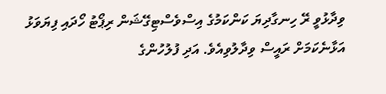ވިދާޅުވީ ރޭ ހިނގާދިޔަ ކަންކަމުގެ އިސްވެސްޓިގޭޝަން ރިޕޯޓު ހޯދައި ފިޔަވަޅު އަޅާނެކަމަށް ރައީސް ވިދާލުވިއެވެ. އަދި ފުލުހުންގެ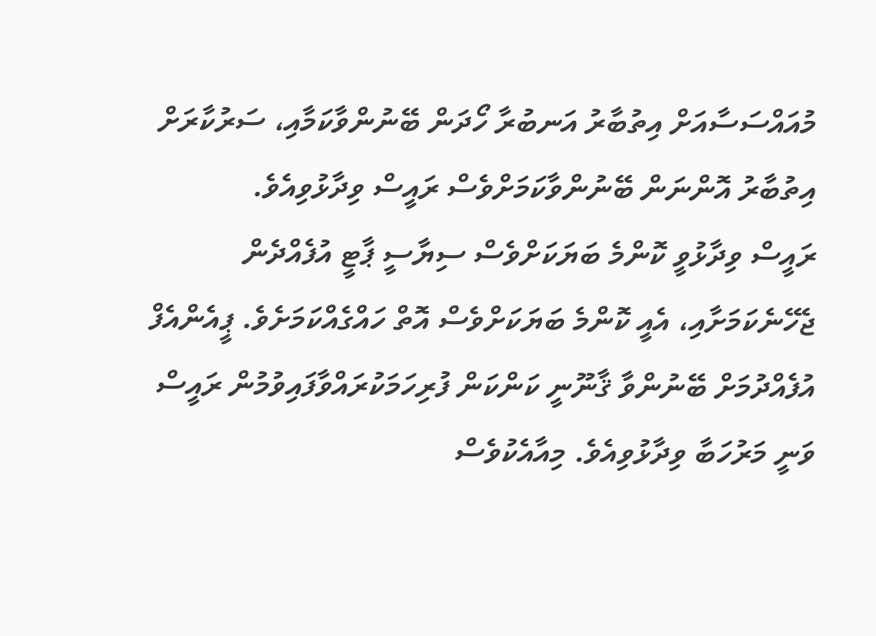މުއައްސަސާއަށް އިތުބާރު އަނބުރާ ހޯދަން ބޭނުންވާކަމާއި، ސަރުކާރަށް އިތުބާރު އޮންނަން ބޭނުންވާކަމަށްވެސް ރައީސް ވިދާޅުވިއެވެ.
ރައީސް ވިދާޅުވީ ކޮންމެ ބަޔަކަށްވެސް ސިޔާސީ ޕާޓީ އުފެއްދެން ޖެހޭނެކަމަށާއި، އެއީ ކޮންމެ ބަޔަކަށްވެސް އޮތް ހައްގެއްކަމަށެވެ. ޕީއެންއެފް އުފެއްދުމަށް ބޭނުންވާ ޤާނޫނީ ކަންކަން ފުރިހަމަކުރައްވާފައިވުމުން ރައީސް ވަނީ މަރުހަބާ ވިދާޅުވިއެވެ. މިއާއެކުވެސް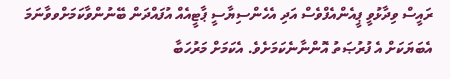ރައީސް ވިދާޅުވީ ޕީއެންއެފްވެސް އަދި އެހެންސިޔާސީ ޕާޓީއެއް އުފައްދަން ބޭނުންވާކަމަށްވވާނަމަ އެބަޔަކަށް އެ ފުރުޞަތު އޮންނާނެކަމަށެވެ. އެކަމަށް މަރުހަބާ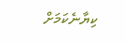ކިޔާނެކަމަށް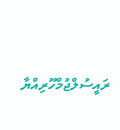ރައީސުލްޖުމްހޫރިއްޔާ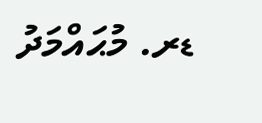ޑރ. މުޙައްމަދު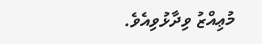މުޢިއްޒު ވިދާޅުވިއެވެ.